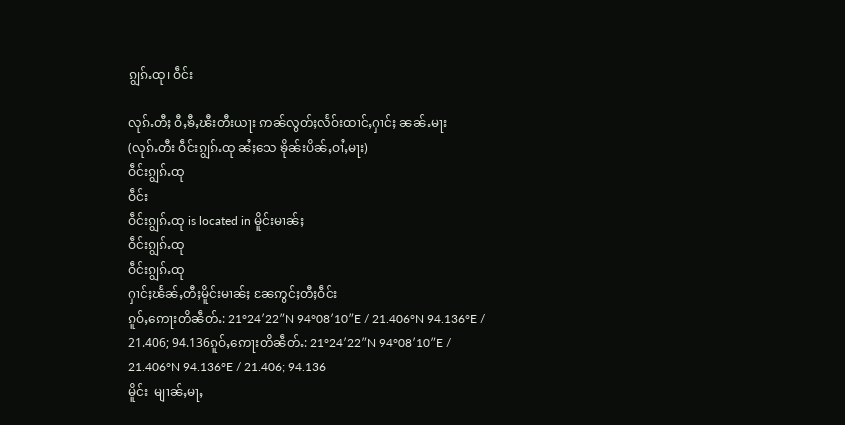ၵျွၵ်ႉထု၊ ဝဵင်း

လုၵ်ႉတီႈ ဝီႇၶီႇၽီးတီးယႃး ဢၼ်လွတ်ႈလႅဝ်းထၢင်ႇႁၢင်ႈ ၼၼ်ႉမႃး
(လုၵ်ႉတီး ဝဵင်းၵျွၵ်ႉထု ၼႆႈသေ ၶိုၼ်းပိၼ်ႇဝၢႆႇမႃး)
ဝဵင်းၵျွၵ်ႉထု
ဝဵင်း
ဝဵင်းၵျွၵ်ႉထု is located in မိူင်းမၢၼ်ႈ
ဝဵင်းၵျွၵ်ႉထု
ဝဵင်းၵျွၵ်ႉထု
ႁၢင်ႈၽႅၼ်ႇတီႈမိူင်းမၢၼ်ႈ ၼႄဢွင်ႈတီႈဝဵင်း
ၵူဝ်ႇဢေႃးတိၼဵတ်ႉ: 21°24′22″N 94°08′10″E / 21.406°N 94.136°E / 21.406; 94.136ၵူဝ်ႇဢေႃးတိၼဵတ်ႉ: 21°24′22″N 94°08′10″E / 21.406°N 94.136°E / 21.406; 94.136
မိူင်း  မျၢၼ်ႇမႃႇ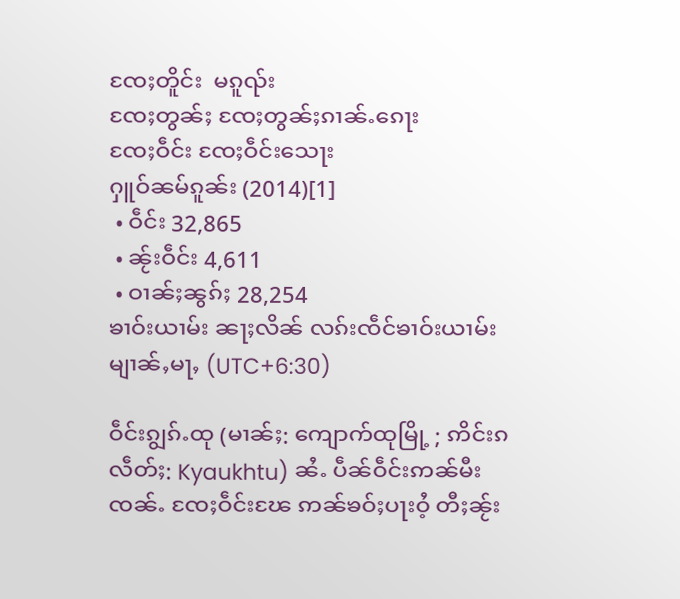ၸႄႈတိူင်း  မၵူၺ်း
ၸႄႈတွၼ်ႈ ၸႄႈတွၼ်ႈၵၢၼ်ႉၵေႃး
ၸႄႈဝဵင်း ၸႄႈဝဵင်းသေႃး
ႁူဝ်ၼမ်ၵူၼ်း (2014)[1]
 • ဝဵင်း 32,865
 • ၼႂ်းဝဵင်း 4,611
 • ဝၢၼ်ႈၼွၵ်ႈ 28,254
ၶၢဝ်းယၢမ်း ၼႃႈလိၼ် လၵ်းၸဵင်ၶၢဝ်းယၢမ်းမျၢၼ်ႇမႃႇ (UTC+6:30)

ဝဵင်းၵျွၵ်ႉထု (မၢၼ်ႈ: ကျောက်ထုမြို့ ; ဢိင်းၵလဵတ်ႈ: Kyaukhtu) ၼႆႉ ပဵၼ်ဝဵင်းဢၼ်မီးၸၼ်ႉ ၸႄႈဝဵင်းၽႄ ဢၼ်ၶဝ်ႈပႃးဝႆ့ တီႈၼႂ်း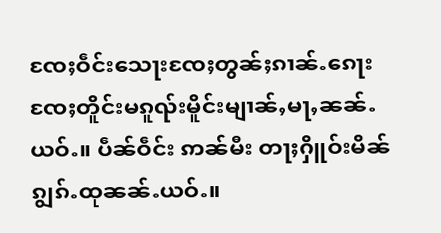ၸႄႈဝဵင်းသေႃးၸႄႈတွၼ်ႈၵၢၼ်ႉၵေႃးၸႄႈတိူင်းမၵူၺ်းမိူင်းမျၢၼ်ႇမႃႇၼၼ်ႉယဝ်ႉ။ ပဵၼ်ဝဵင်း ဢၼ်မီး တႃႈႁိူဝ်းမိၼ်ၵျွၵ်ႉထုၼၼ်ႉယဝ်ႉ။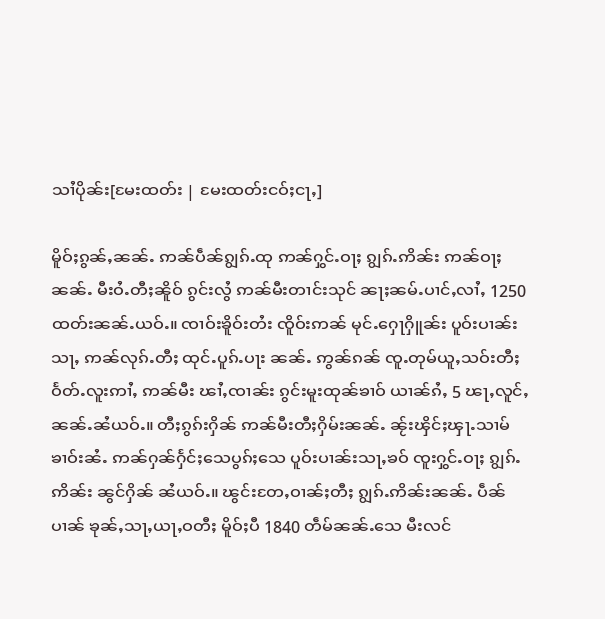သၢႆပိုၼ်း[မႄးထတ်း | မႄးထတ်းငဝ်ႈငႃႇ]

မိူဝ်ႈၵွၼ်ႇၼၼ်ႉ ဢၼ်ပဵၼ်ၵျွၵ်ႉထု ဢၼ်ႁွင်ႉဝႃႈ ၵျွၵ်ႉဢိၼ်း ဢၼ်ဝႃႈၼၼ်ႉ မီးဝႆႉတီႈၼိူဝ် ၵွင်းလွႆ ဢၼ်မီးတၢင်းသုင် ၼႃႈၼမ်ႉပၢင်ႇလၢႆႇ 1250 ထတ်းၼၼ်ႉယဝ်ႉ။ ၸၢဝ်းၶိူဝ်းတႆး ၸိူဝ်းဢၼ် မုင်ႉႁေႃႁိူၼ်း ပူဝ်းပၢၼ်းသႃႇ ဢၼ်လုၵ်ႉတီႈ ထုင်ႉပူၵ်ႉပႃး ၼၼ်ႉ ဢွၼ်ၵၼ် ၸူႉတုမ်ယူႇသဝ်းတီႈ ဝႅတ်ႉလူးဢၢႆႇ ဢၼ်မီး ၽၢႆႇၸၢၼ်း ၵွင်းမူးထုၼ်ၶၢဝ် ယၢၼ်ၵႆႇ 5 ၽႃႇလူင်ႇၼၼ်ႉၼႆယဝ်ႉ။ တီႈၵွၵ်းႁိၼ် ဢၼ်မီးတီႈႁိမ်းၼၼ်ႉ ၼႂ်းၾိင်ႈၾႃႉသၢမ်ၶၢဝ်းၼႆႉ ဢၼ်ႁၼ်ႁႅင်ႈသေပွၵ်ႈသေ ပူဝ်းပၢၼ်းသႃႇၶဝ် ၸူးႁွင်ႉဝႃႈ ၵျွၵ်ႉဢိၼ်း ၼွင်ႁိၼ် ၼႆယဝ်ႉ။ ၽွင်းတႄႇဝၢၼ်ႈတီႈ ၵျွၵ်ႉဢိၼ်းၼၼ်ႉ ပဵၼ် ပၢၼ် ၶုၼ်ႇသႃႇယႃႇဝတီႈ မိူဝ်ႈပီ 1840 တဵမ်ၼၼ်ႉသေ မီးလင်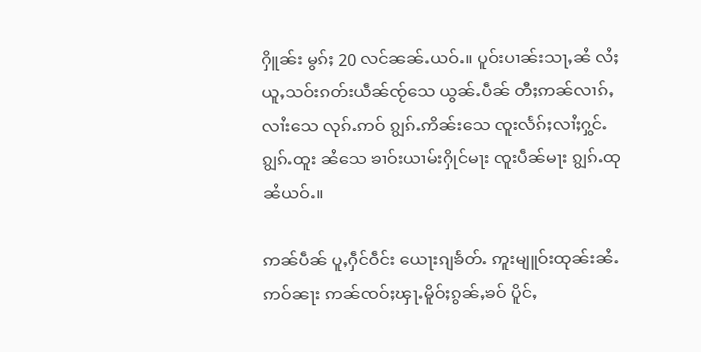ႁိူၼ်း မွၵ်ႈ 20 လင်ၼၼ်ႉယဝ်ႉ။ ပူဝ်းပၢၼ်းသႃႇၼႆ လႆႈယူႇသဝ်းၵတ်းယဵၼ်ၸႂ်သေ ယွၼ်ႉပဵၼ် တီႈဢၼ်လၢၵ်ႇလၢႆးသေ လုၵ်ႉဢဝ် ၵျွၵ်ႉဢိၼ်းသေ ၸူးလႅၵ်ႈလၢႆႈႁွင်ႉ ၵျွၵ်ႉထူး ၼႆသေ ၶၢဝ်းယၢမ်းႁိုင်မႃး ၸူးပဵၼ်မႃး ၵျွၵ်ႉထု ၼႆယဝ်ႉ။

ဢၼ်ပဵၼ် ပူႇႁဵင်ဝဵင်း ယေႃးၵျၶႅတ်ႉ ဢူးမျူဝ်းထုၼ်းၼႆႉ ဢဝ်ၼႃး ဢၼ်ၸဝ်ႈၾႃႉမိူဝ်ႈၵွၼ်ႇၶဝ် ပိူင်ႇ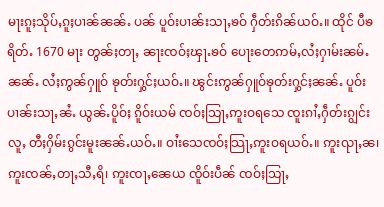မႃးၵူႈသိုပ်ႇၵူႈပၢၼ်ၼၼ်ႉ ပၼ် ပူဝ်းပၢၼ်းသႃႇၶဝ် ႁဵတ်းၵိၼ်ယဝ်ႉ။ ထိုင် ပီၶရိတ်ႉ 1670 မႃး တွၼ်ႈတႃႇ ၼႃးၸဝ်ႈၾႃႉၶဝ် ပေႃးတေဢမ်ႇလႆႈႁၢမ်းၼမ်ႉၼၼ်ႉ လႆႈဢွၼ်ႁူဝ် ၶုတ်းႁွင်ႈယဝ်ႉ။ ၽွင်းဢွၼ်ႁူဝ်ၶုတ်းႁွင်ႈၼၼ်ႉ ပူဝ်းပၢၼ်းသႃႇၼႆႉ ယွၼ်ႉပိူဝ်ႈ ၵိူဝ်းယမ် ၸဝ်ႈသြႃႇဢူးဝရသေ ၸူးၵၢႆႇႁဵတ်းၵျွင်းလူႇ တီႈႁိမ်းၵွင်းမူးၼၼ်ႉယဝ်ႉ။ ဝၢႆးသေၸဝ်ႈသြႃႇဢူးဝရယဝ်ႉ။ ဢူးၺႃႇၼ၊ ဢူးၸၼ်ႇတႃႇသီႇရိ၊ ဢူးၸႃႇၼေယ ၸိူဝ်းပဵၼ် ၸဝ်ႈသြႃႇ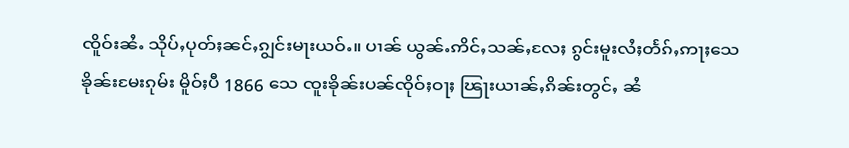ၸိူဝ်းၼႆႉ သိုပ်ႇပုတ်ႈၼင်ႇၵျွင်းမႃးယဝ်ႉ။ ပၢၼ် ယွၼ်ႉဢိင်ႇသၼ်ႇလႄႈ ၵွင်းမူးလႆႈတႅၵ်ႇဢႃႈသေ ၶိုၼ်းမႄးၵုမ်း မိူဝ်ႈပီ 1866 သေ ၸူးၶိုၼ်းပၼ်ၸိုဝ်ႈဝႃႈ ၽြႃးယၢၼ်ႇၵိၼ်းတွင်ႇ ၼႆ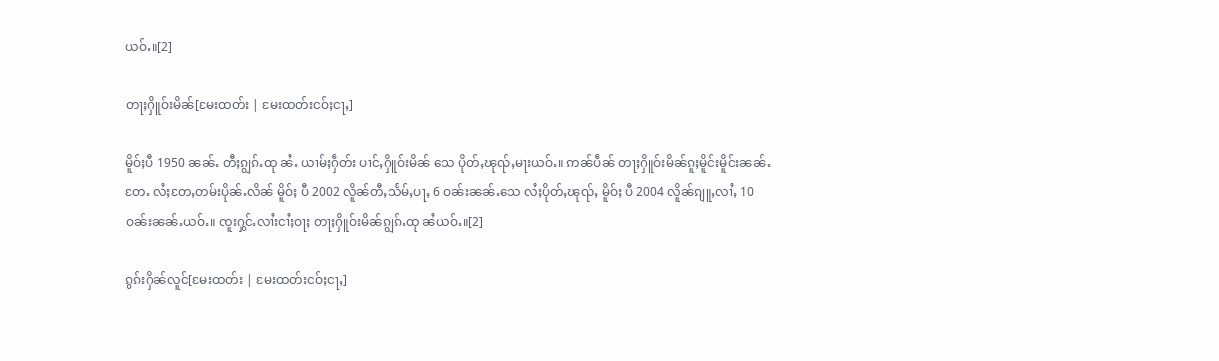ယဝ်ႉ။[2]

တႃႈႁိူဝ်းမိၼ်[မႄးထတ်း | မႄးထတ်းငဝ်ႈငႃႇ]

မိူဝ်ႈပီ 1950 ၼၼ်ႉ တီႈၵျွၵ်ႉထု ၼႆႉ ယၢမ်ႈႁဵတ်း ပၢင်ႇႁိူဝ်းမိၼ် သေ ပိုတ်ႇၽုၺ်ႇမႃးယဝ်ႉ။ ဢၼ်ပဵၼ် တႃႈႁိူဝ်းမိၼ်ၵူႈမိူင်းမိူင်းၼၼ်ႉတႄႉ လႆႈတႄႇတမ်းပိုၼ်ႉလိၼ် မိူဝ်ႈ ပီ 2002 လိူၼ်တီႇသႅမ်ႇပႃႇ 6 ဝၼ်းၼၼ်ႉသေ လႆႈပိုတ်ႇၽုၺ်ႇ မိူဝ်ႈ ပီ 2004 လိူၼ်ၵျူႇလၢႆႇ 10 ဝၼ်းၼၼ်ႉယဝ်ႉ။ ၸူးႁွင်ႉလၢႆးငၢႆႈဝႃႈ တႃႈႁိူဝ်းမိၼ်ၵျွၵ်ႉထု ၼႆယဝ်ႉ။[2]

ၵွၵ်းႁိၼ်လူင်[မႄးထတ်း | မႄးထတ်းငဝ်ႈငႃႇ]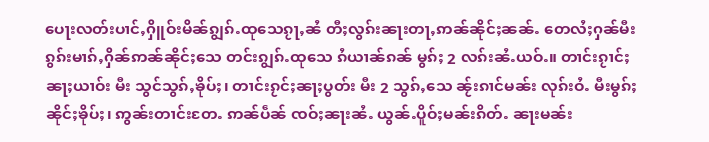ပေႃးလတ်းပၢင်ႇႁိူဝ်းမိၼ်ၵျွၵ်ႉထုသေၵႂႃႇၼႆ တီႈလွၵ်းၼႃးတႃႇဢၼ်ၼိုင်ႈၼၼ်ႉ တေလႆႈႁၼ်မီး ၵွၵ်းမၢၵ်ႇႁိၼ်ဢၼ်ၼိုင်ႈသေ တင်းၵျွၵ်ႉထုသေ ၵႆယၢၼ်ၵၼ် မွၵ်ႈ 2 လၵ်းၼႆႉယဝ်ႉ။ တၢင်းၵႂၢင်ႈၼႃႈယၢဝ်း မီး သွင်သွၵ်ႇၶိုပ်ႈ၊ တၢင်းၵႂင်ႈၼႃႈပွတ်း မီး 2 သွၵ်ႇသေ ၼႂ်းၵၢင်မၼ်း လုၵ်းဝႆႉ မီးမွၵ်ႈ ၼိုင်ႈၶိုပ်ႈ၊ ဢွၼ်းတၢင်းတႄႉ ဢၼ်ပဵၼ် ၸဝ်ႈၼႃးၼႆႉ ယွၼ်ႉပိူဝ်ႈမၼ်းၵိတ်ႉ ၼႃးမၼ်း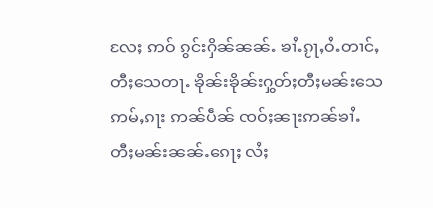လႄႈ ဢဝ် ၵွင်းႁိၼ်ၼၼ်ႉ ၶၢႆႉၵႂႃႇဝႆႉတၢင်ႇတီႈသေတႃႉ ၶိုၼ်းၶိုၼ်းႁွတ်ႈတီႈမၼ်းသေဢမ်ႇၵႃး ဢၼ်ပဵၼ် ၸဝ်ႈၼႃးဢၼ်ၶၢႆႉတီႈမၼ်းၼၼ်ႉၵေႃႈ လႆႈ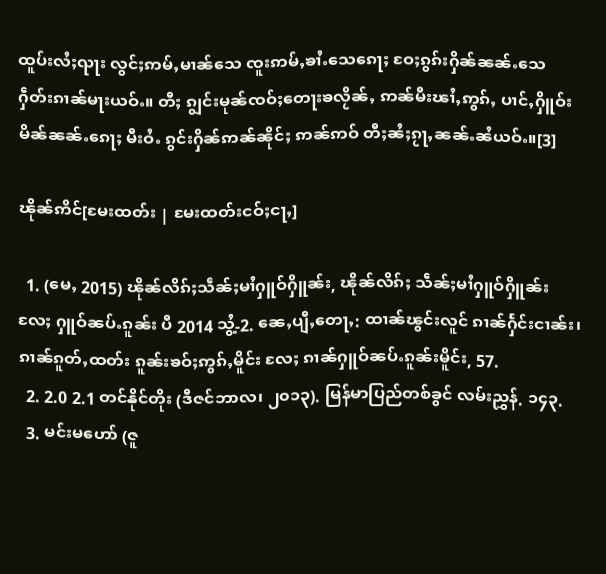ထူပ်းလႆႈၺႃး လွင်ႈဢမ်ႇမၢၼ်သေ ၸူးဢမ်ႇၶၢႆႉသေၵေႃႈ ဝႄႈၵွၵ်းႁိၼ်ၼၼ်ႉသေ ႁဵတ်းၵၢၼ်မႃးယဝ်ႉ။ တီႈ ၵျွင်းမုၼ်ၸဝ်ႈတေႃးၶလႂိၼ်ႇ ဢၼ်မီးၽၢႆႇဢွၵ်ႇ ပၢင်ႇႁိူဝ်းမိၼ်ၼၼ်ႉၵေႃႈ မီးဝႆႉ ၵွင်းႁိၼ်ဢၼ်ၼိုင်ႈ ဢၼ်ဢဝ် တီႈၼႆႈၵႂႃႇၼၼ်ႉၼႆယဝ်ႉ။[3]

ၽိုၼ်ဢိင်[မႄးထတ်း | မႄးထတ်းငဝ်ႈငႃႇ]

  1. (မေႇ 2015) ၽိုၼ်လိၵ်ႈသဵၼ်ႈမၢႆႁူဝ်ႁိူၼ်း, ၽိုၼ်လိၵ်ႈ သဵၼ်ႈမၢႆႁူဝ်ႁိူၼ်း လႄႈ ႁူဝ်ၼပ်ႉၵူၼ်း ပီ 2014 သွႆ့-2. ၼေႇပျီႇတေႃႇ: ထၢၼ်ၽွင်းလူင် ၵၢၼ်ႁႅင်းငၢၼ်း၊ ၵၢၼ်ၵူတ်ႇထတ်း ၵူၼ်းၶဝ်ႈဢွၵ်ႇမိူင်း လႄႈ ၵၢၼ်ႁူဝ်ၼပ်ႉၵူၼ်းမိူင်း, 57.
  2. 2.0 2.1 တင်နိုင်တိုး (ဒီဇင်ဘာလ၊ ၂၀၁၃). မြန်မာပြည်တစ်ခွင် လမ်းညွှန်. ၁၄၃.
  3. မင်းမဟော် (ဇူ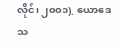လိုင်၊ ၂၀၀၁). ယောဒေသ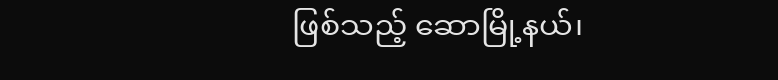ဖြစ်သည့် ဆောမြို့နယ်၊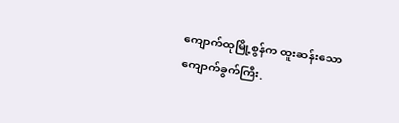ကျောက်ထုမြို့စွန်က ထူးဆန်းသော ကျောက်ခွက်ကြီး.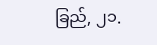ခြည်, ၂၁.